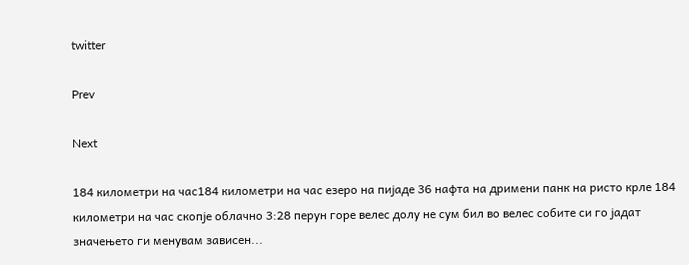twitter

Prev

Next

184 километри на час184 километри на час eзеро на пијаде 36 нафта на дримени панк на ристо крле 184 километри на час скопје облачно 3:28 перун горе велес долу не сум бил во велес собите си го јадат значењето ги менувам зависен...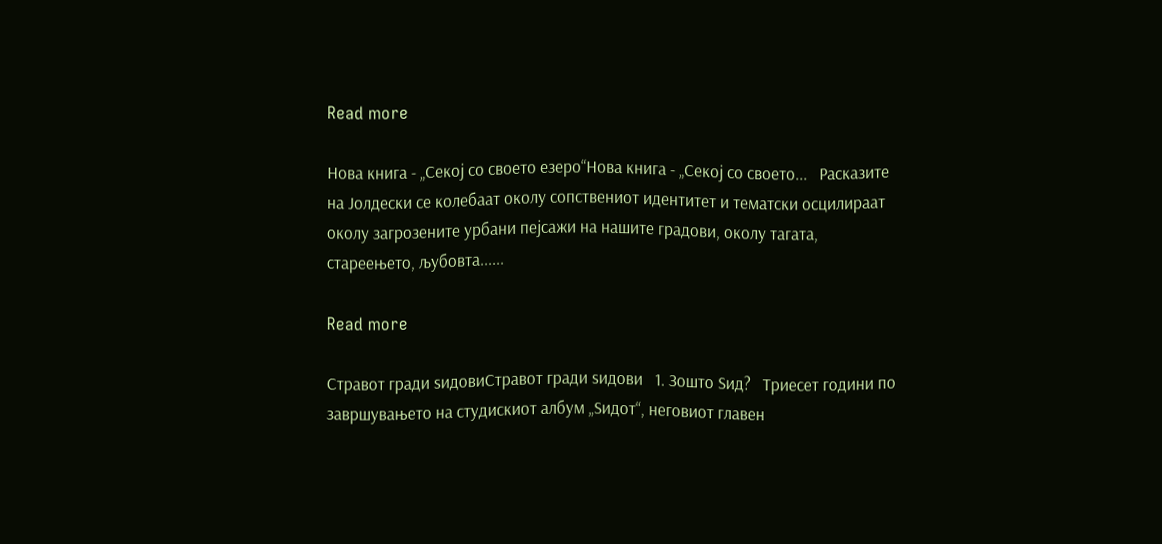Read more

Нова книга - „Секој со своето езеро“Нова книга - „Секој со своето...   Расказите на Јолдески се колебаат околу сопствениот идентитет и тематски осцилираат околу загрозените урбани пејсажи на нашите градови, околу тагата, стареењето, љубовта......

Read more

Стравот гради ѕидовиСтравот гради ѕидови   1. Зошто Ѕид?   Триесет години по завршувањето на студискиот албум „Ѕидот“, неговиот главен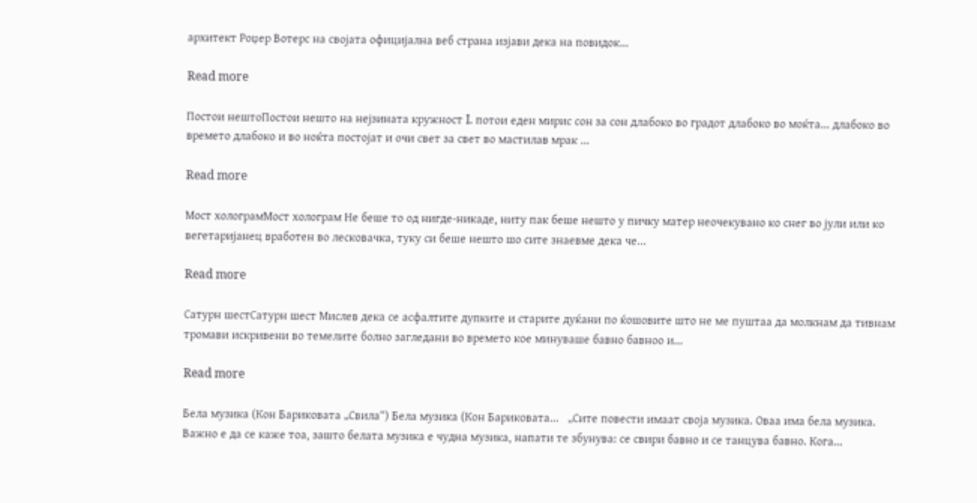архитект Роџер Вотерс на својата официјална веб страна изјави дека на повидок...

Read more

Постои нештоПостои нешто на нејзината кружност I. потои еден мирис сон за сон длабоко во градот длабоко во моќта... длабоко во времето длабоко и во ноќта постојат и очи свет за свет во мастилав мрак ...

Read more

Мост холограмМост холограм Не беше то од нигде-никаде, ниту пак беше нешто у пичку матер неочекувано ко снег во јули или ко вегетаријанец вработен во лесковачка, туку си беше нешто шо сите знаевме дека че...

Read more

Сатурн шестСатурн шест Мислев дека се асфалтите дупките и старите дуќани по ќошовите што не ме пуштаа да молкнам да тивнам тромави искривени во темелите болно загледани во времето кое минуваше бавно бавноо и...

Read more

Бела музика (Кон Бариковата „Свила“) Бела музика (Кон Бариковата...   „Сите повести имаат своја музика. Оваа има бела музика. Важно е да се каже тоа, зашто белата музика е чудна музика, напати те збунува: се свири бавно и се танцува бавно. Кога...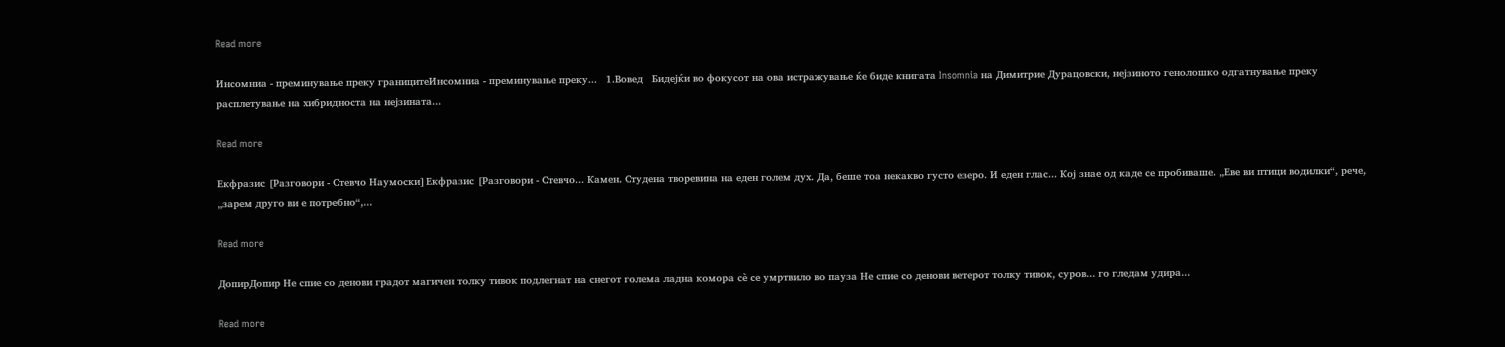Read more

Инсомниа - преминување преку границитеИнсомниа - преминување преку...   1.Вовед   Бидејќи во фокусот на ова истражување ќе биде книгата Insomnia на Димитрие Дурацовски, нејзиното генолошко одгатнување преку расплетување на хибридноста на нејзината...

Read more

Екфразис [Разговори - Стевчо Наумоски]Екфразис [Разговори - Стевчо... Камен. Студена творевина на еден голем дух. Да, беше тоа некакво густо езеро. И еден глас... Кој знае од каде се пробиваше. „Еве ви птици водилки“, рече, „зарем друго ви е потребно“,...

Read more

ДопирДопир Не спие со денови градот магичен толку тивок подлегнат на снегот голема ладна комора сѐ се умртвило во пауза Не спие со денови ветерот толку тивок, суров... го гледам удира...

Read more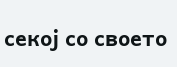секој со своето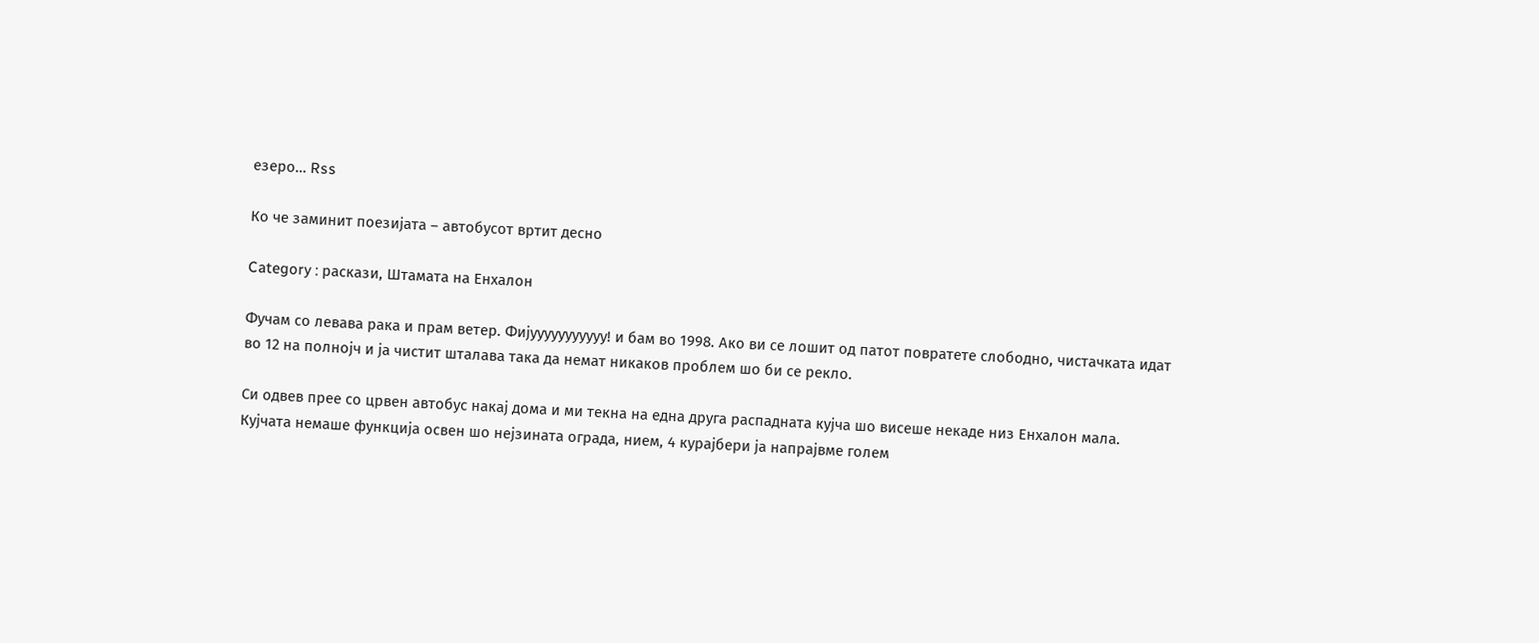езеро… Rss

Ко че заминит поезијата – автобусот вртит десно

Category : раскази, Штамата на Енхалон

Фучам со левава рака и прам ветер. Фијууууууууууу! и бам во 1998. Ако ви се лошит од патот повратете слободно, чистачката идат во 12 на полнојч и ја чистит шталава така да немат никаков проблем шо би се рекло.

Си одвев прее со црвен автобус накај дома и ми текна на една друга распадната кујча шо висеше некаде низ Енхалон мала. Кујчата немаше функција освен шо нејзината ограда, нием, 4 курајбери ја напрајвме голем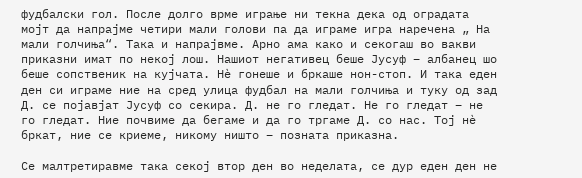фудбалски гол. После долго врме играње ни текна дека од оградата мојт да напрајме четири мали голови па да играме игра наречена „ На мали голчиња“. Така и напрајвме. Арно ама како и секогаш во вакви приказни имат по некој лош. Нашиот негативец беше Јусуф – албанец шо беше сопственик на кујчата. Нѐ гонеше и бркаше нон-стоп. И така еден ден си играме ние на сред улица фудбал на мали голчиња и туку од зад Д. се појавјат Јусуф со секира. Д. не го гледат. Не го гледат – не го гледат. Ние почвиме да бегаме и да го тргаме Д. со нас. Тој нѐ бркат, ние се криеме, никому ништо – позната приказна.

Се малтретиравме така секој втор ден во неделата, се дур еден ден не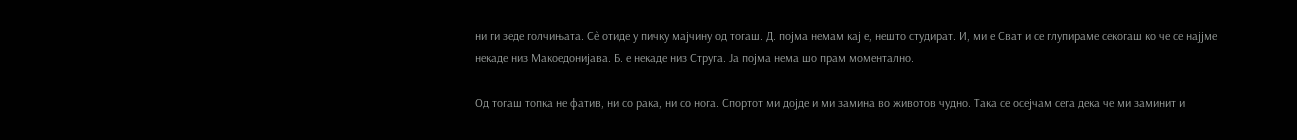ни ги зеде голчињата. Сѐ отиде у пичку мајчину од тогаш. Д. појма немам кај е, нешто студират. И, ми е Сват и се глупираме секогаш ко че се најјме некаде низ Mакоедонијава. Б. е некаде низ Струга. Ја појма нема шо прам моментално.

Од тогаш топка не фатив, ни со рака, ни со нога. Спортот ми дојде и ми замина во животов чудно. Така се осејчам сега дека че ми заминит и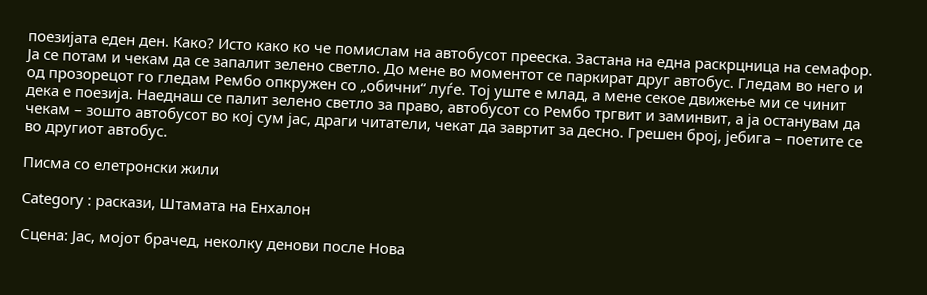поезијата еден ден. Како? Исто како ко че помислам на автобусот прееска. Застана на една раскрцница на семафор. Ја се потам и чекам да се запалит зелено светло. До мене во моментот се паркират друг автобус. Гледам во него и од прозорецот го гледам Рембо опкружен со „обични“ луѓе. Тој уште е млад, а мене секое движење ми се чинит дека е поезија. Наеднаш се палит зелено светло за право, автобусот со Рембо тргвит и заминвит, а ја останувам да чекам – зошто автобусот во кој сум јас, драги читатели, чекат да завртит за десно. Грешен број, јебига – поетите се во другиот автобус.

Писма со елетронски жили

Category : раскази, Штамата на Енхалон

Сцена: Јас, мојот брачед, неколку денови после Нова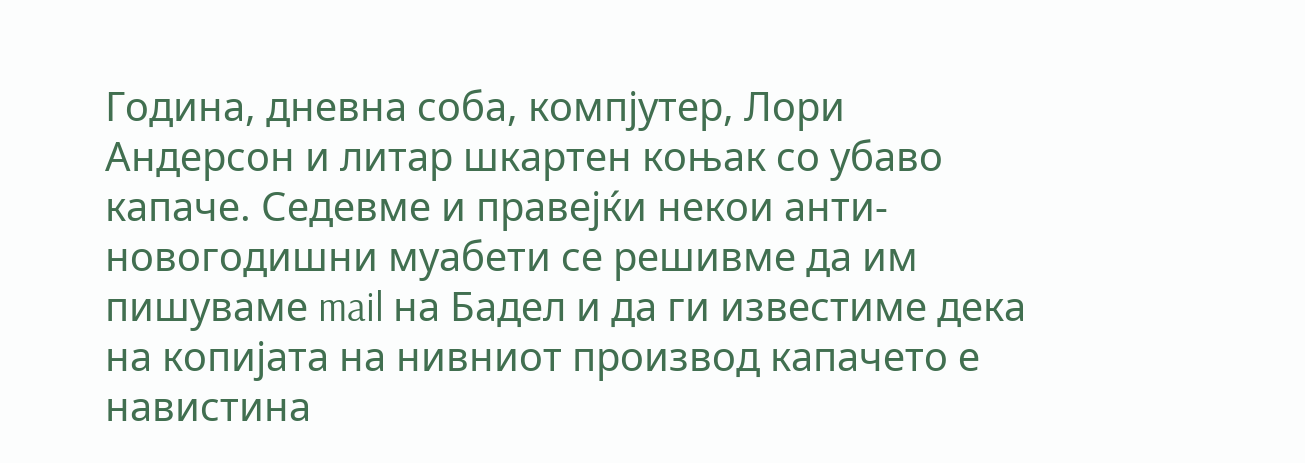Година, дневна соба, компјутер, Лори Андерсон и литар шкартен коњак со убаво капаче. Седевме и правејќи некои анти-новогодишни муабети се решивме да им пишуваме mail на Бадел и да ги известиме дека на копијата на нивниот производ капачето е навистина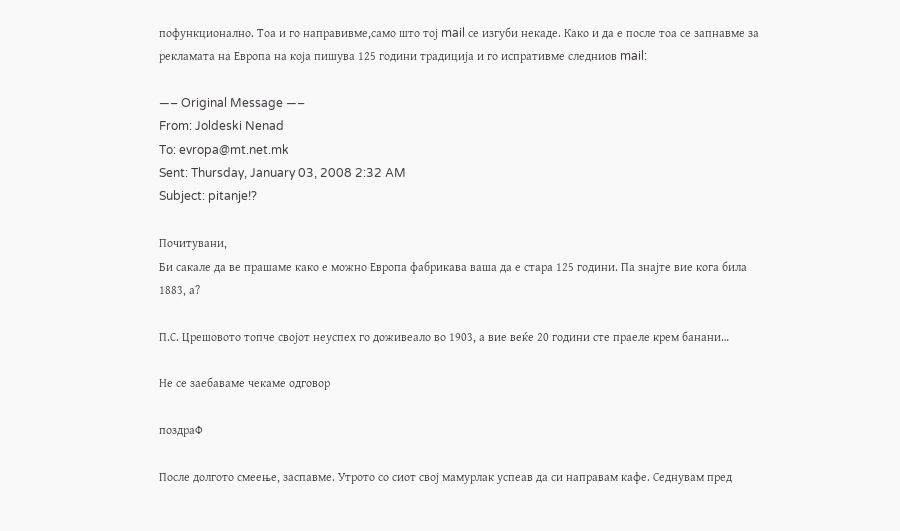пофункционално. Тоа и го направивме,само што тој mail се изгуби некаде. Како и да е после тоа се запнавме за рекламата на Европа на која пишува 125 години традиција и го испративме следниов mail:

—– Original Message —–
From: Joldeski Nenad
To: evropa@mt.net.mk
Sent: Thursday, January 03, 2008 2:32 AM
Subject: pitanje!?

Почитувани,
Би сакале да ве прашаме како е можно Европа фабрикава ваша да е стара 125 години. Па знајте вие кога била 1883, а?

П.С. Црешовото топче својот неуспех го доживеало во 1903, а вие веќе 20 години сте праеле крем банани…

Не се заебаваме чекаме одговор

поздраФ

После долгото смеење, заспавме. Утрото со сиот свој мамурлак успеав да си направам кафе. Седнувам пред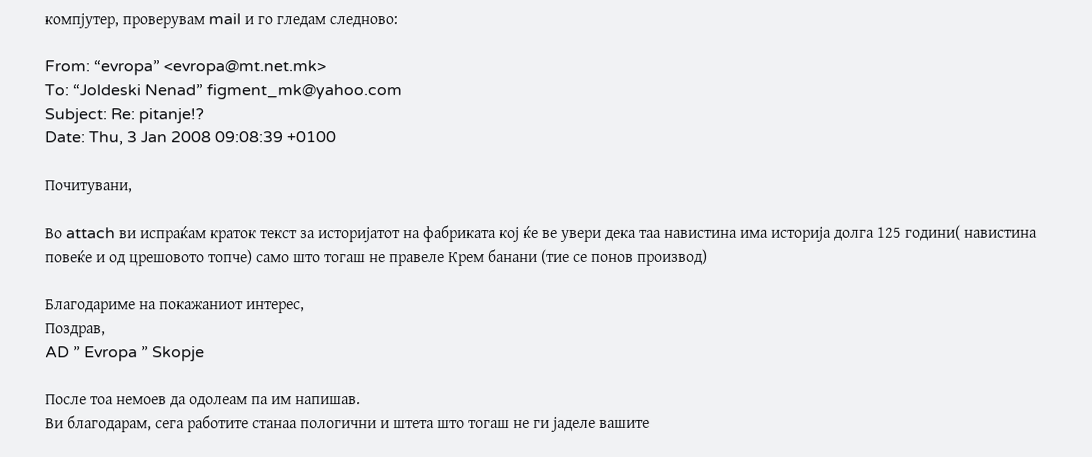компјутер, проверувам mail и го гледам следново:

From: “evropa” <evropa@mt.net.mk>
To: “Joldeski Nenad” figment_mk@yahoo.com
Subject: Re: pitanje!?
Date: Thu, 3 Jan 2008 09:08:39 +0100

Почитувани,

Во attach ви испраќам краток текст за историјатот на фабриката кој ќе ве увери дека таа навистина има историја долга 125 години( навистина повеќе и од црешовото топче) само што тогаш не правеле Крем банани (тие се понов производ)

Благодариме на покажаниот интерес,
Поздрав,
AD ” Evropa ” Skopje

После тоа немоев да одолеам па им напишав.
Ви благодарам, сега работите станаа пологични и штета што тогаш не ги јаделе вашите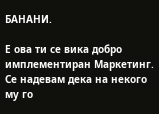БАНАНИ.

Е ова ти се вика добро имплементиран Маркетинг. Се надевам дека на некого му го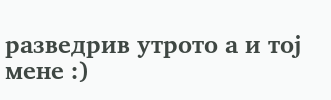разведрив утрото а и тој мене :)